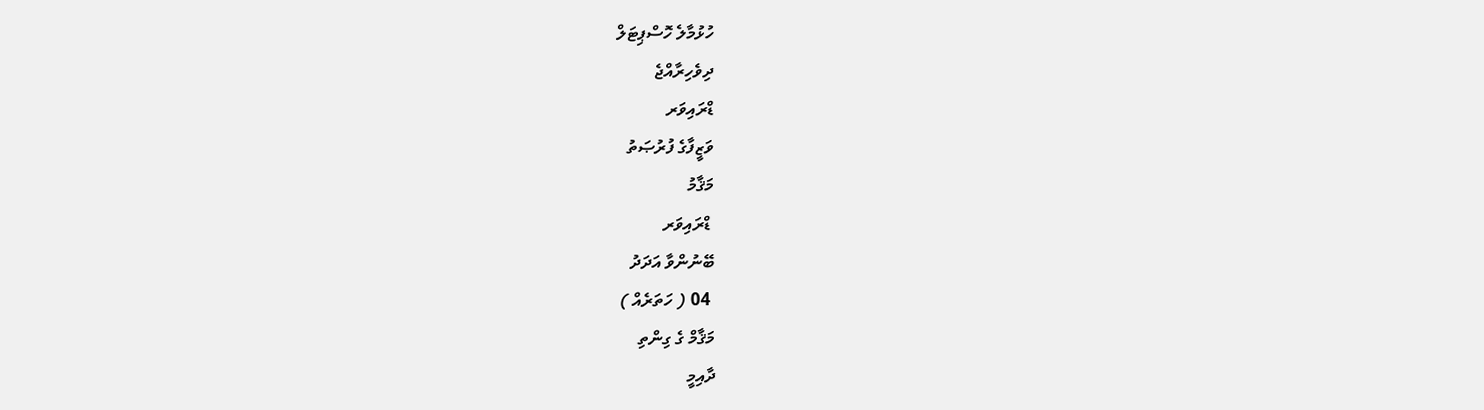ހުޅުމާލެ ހޮސްޕިޓަލް
ދިވެހިރާއްޖެ
ޑްރައިވަރ
ވަޒީފާގެ ފުރުޞަތު
މަޤާމު
 ޑްރައިވަރ
ބޭނުންވާ އަދަދު
 04 ( ހަތަރެއް )
މަޤާމް ގެ ގިންތި
ދާއިމީ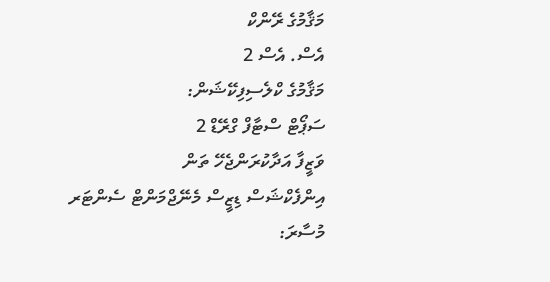މަޤާމުގެ ރޭންކް
އެސް. އެސް 2
މަޤާމުގެ ކްލެސިފިކޭޝަން:
ސަޕޯޓް ސްޓާފް ގްރޭޑް 2
ވަޒީފާ އަދާކުރަންޖެހޭ ތަން
އިންފެކްޝަސް ޑިޒީސް މެނޭޖްމަންޓް ސެންޓަރ
މުސާރަ: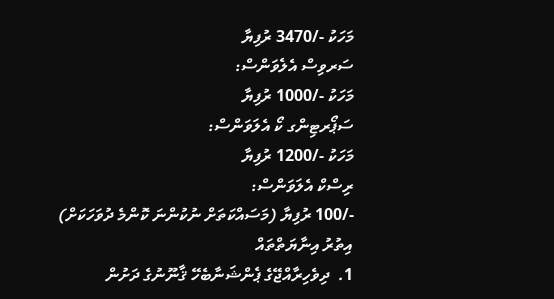މަހަކު -/3470 ރުފިޔާ
ސަރވިސް އެލެވަންސް:
މަހަކު -/1000 ރުފިޔާ
ސަޕޯރޓިންގ ކޯ އެލަވަންސް:
މަހަކު -/1200 ރުފިޔާ
ރިސްކް އެލަވަންސް:
-/100 ރުފިޔާ (މަސައްކަތަށް ނުކުންނަ ކޮންމެ ދުވަހަކަށް)
އިތުރު އިނާޔަތްތައް
1.  ދިވެހިރާއްޖޭގެ ޕެންޝަނާބެހޭ ޤާނޫނުގެ ދަށުން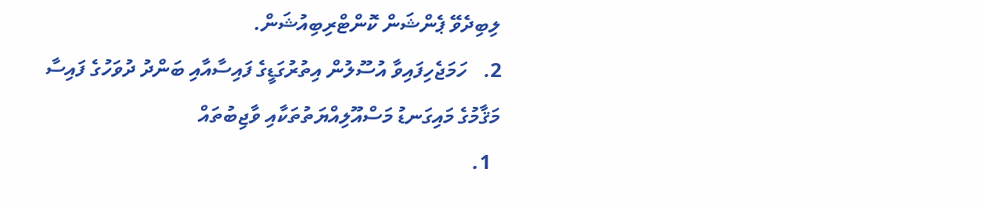ލިބިދެވޭ ޕެންޝަން ކޮންޓްރިބިއުޝަން.
2.   ހަމަޖެހިފައިވާ އުސޫލުން އިތުރުގަޑީގެ ފައިސާއާއި ބަންދު ދުވަހުގެ ފައިސާ
މަޤާމުގެ މައިގަނޑު މަސްއޫލިއްޔަތުތަކާއި ވާޖިބުތައް
  1.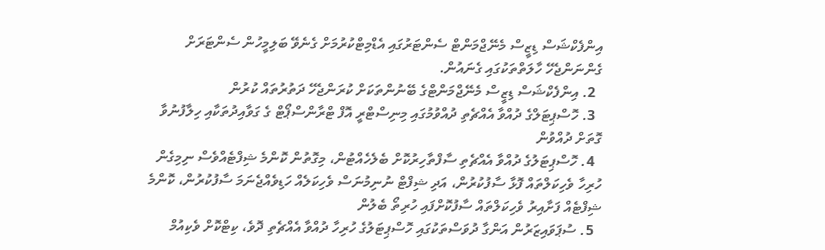އިންފެކްޝަސް ޑިޒީސް މެނޭޖްމަންޓް ސެންޓަރުގައި އެޑްމިޓްކުރުމަށް ގެނެވޭ ބަލިމީހުން ސެންޓަރަށް ގެންނަންޖެހޭ ހާލަތްތަކުގައި ގެނައުން.
  2. އިންފެކްޝަސް ޑިޒީސް މެނޭޖްމަންޓްގެ ބޭނުންތަކަށް ކުރަންޖެހޭ ދަތުރުތައް ކުރުން
  3. ހޮސްޕިޓަލްގެ ދުއްވާ އެއްޗެތި ދުއްވުމުގައި މިނިސްޓްރީ އޮފް ޓްރާންސްޕޯޓް ގެ ގަވާއިދުތަކާއި ހިލާފުނުވާ ގޮތަށް ދުއްވުން
  4. ހޮސްޕިޓަލުގެ ދުއްވާ އެއްޗެތި ސާފްތާހިރުކޮށް ބެލެހެއްޓުން، މިގޮތުން ކޮންމެ ޝިފްޓެއްވެސް ނިމިގެން ހުރިހާ ވެހިކަލްތައް ފޮޅާ ސާފުކުރުން، އަދި ޝިފްޓް ނުނިމުނަސް ވެހިކަލެއް ހަޑިވެއްޖެނަމަ ސާފުކުރުން، ކޮންމެ ޝިފްޓެއް ފަށާއިރު ވެހިކަލްތައް ސާފުކޮށްފައި ހުރިތޯ ބެލުން
  5. ސުޕަވައިޒަރުން އަންގާ ދުވަސްތަކުގައި ހޮސްޕިޓަލުގެ ހުރިހާ ދުއްވާ އެއްޗެތި ދޮވެ، ކިޓްކޮށް ވެކިއުމް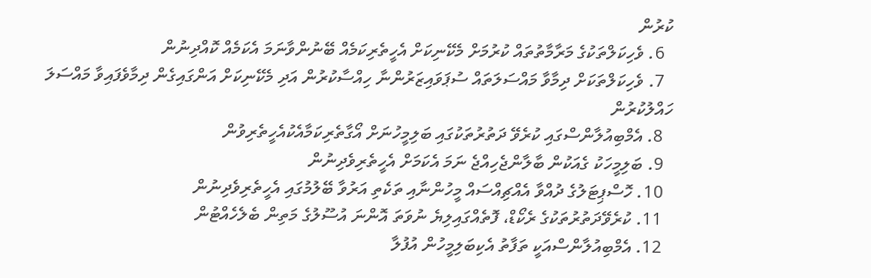ކުރުން
  6. ވެހިކަލްތަކުގެ މަރާމާތުތައް ކުރުމަށް މެކޭނިކަށް އެހީތެރިކަމެއް ބޭނުންވާނަމަ އެކަމެއް ކޮއްދިނުން
  7. ވެހިކަލްތަކަށް ދިމާވާ މައްސަލަތައް ސުޕަވައިޒަރުންނާ ހިއްސާކުރުން އަދި މެކޭނިކަށް އަންގައިގެން ދިމާވެފައިވާ މައްސަލަ ހައްލުކުރުން
  8. އެމްބިއުލާންސްގައި ކުރެވޭ ދަތުރުތަކުގައި ބަލިމީހުނަށް އޯގާތެރިކަމާއެކުއެހީތެރިވުން
  9. ބަލިމީހަކު ގެއަކުން ބާލާންޖެހިއްޖެ ނަމަ އެކަމަށް އެހީތެރިވެދިނުން
  10. ހޮސްޕިޓަލުގެ ދުއްވާ އެއްޗިއްސައް މީހުންނާއި ތަކެތި އަރުވާ ބޭލުމުގައި އެހީތެރިވެދިނުން
  11. ކުރެވޭދަތުރުތަކުގެ ރެކޯޑް، ފޮތެއްގައިލިޔެ ނުވަތަ އޮންނަ އުސޫލުގެ މަތިން ބެލެހެއްޓުން
  12. އެމްބިއުލާންސްއަކީ ތަފާތު އެކިބަލިމީހުން އުފުލާ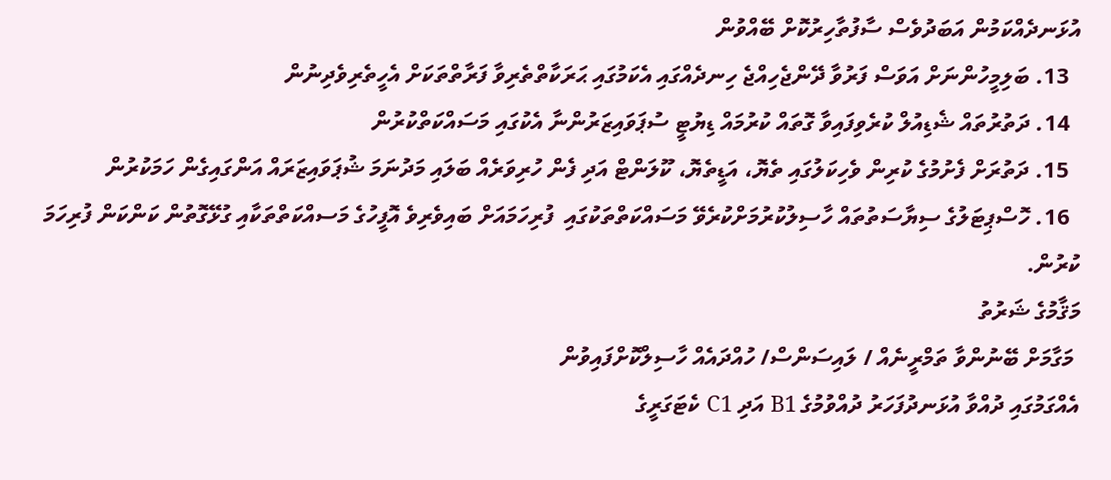އުޅަނދެއްކަމުން އަބަދުވެސް ސާފުތާހިރުކޮށް ބޭއްވުން
  13. ބަލިމީހުންނަށް އަވަސް ފަރުވާ ދޭންޖެހިއްޖެ ހިނދެއްގައި އެކަމުގައި ޙަރަކާތްތެރިވާ ފަރާތްތަކަށް އެހީތެރިވެދިނުން
  14. ދަތުރުތައް ޝެޑިއުލް ކުރެވިފައިވާ ގޮތައް ކުރުމައް ޑިޔުޓީ ސުޕަވައިޒަރުންނާ އެކުގައި މަސައްކަތްކުރުން
  15. ދަތުރަށް ފެށުމުގެ ކުރިން ވެހިކަލުގައި ތެޔޮ، އަޑީތެޔޮ، ކޫލަންޓް އަދި ފެން ހުރިވަރެއް ބަލައި މަދުނަމަ ޝުޕަވައިޒަރައް އަންގައިގެން ހަމަކުރުން
  16. ހޮސްޕިޓަލުގެ ސިޔާސަތުތައް ހާސިލުކުރުމަށްކުރެވޭ މަސައްކަތްތަކުގައި  ފުރިހަމައަށް ބައިވެރިވެ އޮފީހުގެ މަސއްކަތްތަކާއި ގުޅޭގޮތުން ކަންކަން ފުރިހަމަ ކުރުން.
މަޤާމުގެ ޝަރުތު
 މަގާމަށް ބޭނުންވާ ތަމްރީނެއް / ލައިސަންސް/ ހުއްދައެއް ހާސިލްކޮށްފައިވުން
އެއްގަމުގައި ދުއްވާ އުޅަނދުފަހަރު ދުއްވުމުގެ B1 އަދި C1 ކެޓަގަރީގެ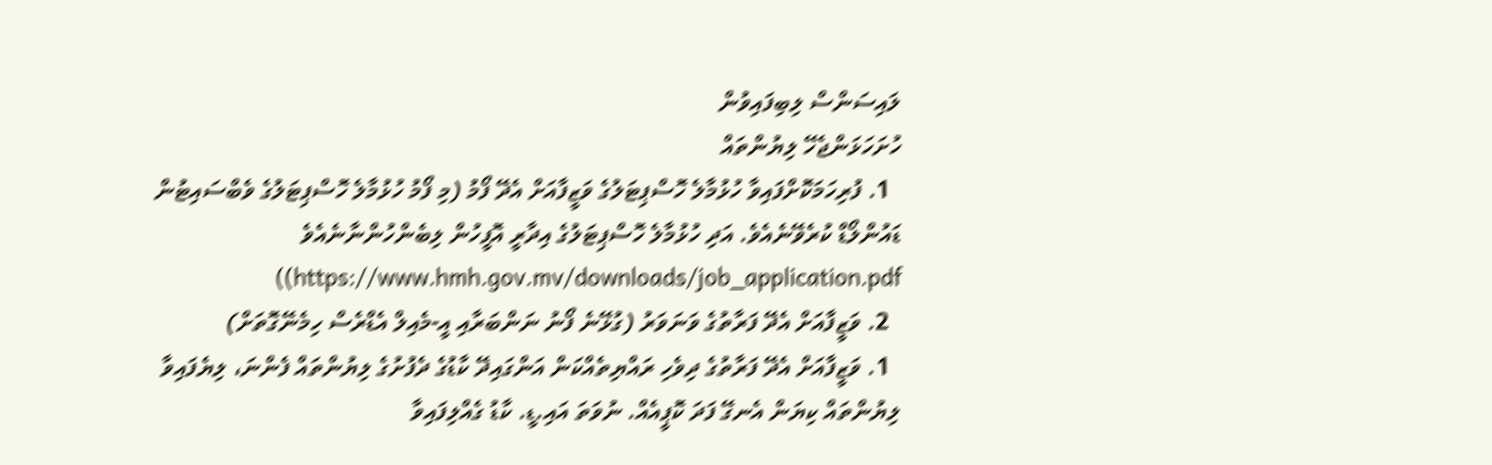ލައިސަންސް ލިބިފައިވުން
ހުށަހަޅަންޖެހޭ ލިޔުންތައް
  1. ފުރިހަމަކޮށްފައިވާ ހުޅުމާލެ ހޮސްޕިޓަލުގެ ވަޒީފާއަށް އެދޭ ފޯމު (މި ފޯމު ހުޅުމާލެ ހޮސްޕިޓަލުގެ ވެބްސައިޓުން ޑައުންލޯޑް ކުރެވޭނެއެވެ. އަދި ހުޅުމާލެ ހޮސްޕިޓަލުގެ އިދާރީ އޮފީހުން ލިބެންހުންނާނެއެވެ https://www.hmh.gov.mv/downloads/job_application.pdf))
  2. ވަޒީފާއަށް އެދޭ ފަރާތުގެ ވަނަވަރު (ގުޅޭނެ ފޯނު ނަންބަރާއި އީ-މެއިލް އެޑްރެސް ހިމެނޭގޮތަށް)
  1. ވަޒީފާއަށް އެދޭ ފަރާތުގެ ދިވެހި ރައްޔިތެއްކަން އަންގައިދޭ ކާޑުގެ ދެފުށުގެ ލިޔުންތައް ފެންނަ، ލިޔެފައިވާ ލިޔުންތައް ކިޔަން އެނގޭ ފަދަ ކޮޕީއެއް. ނުވަތަ އައި.ޑީ. ކާޑު ގެއްލިފައިވާ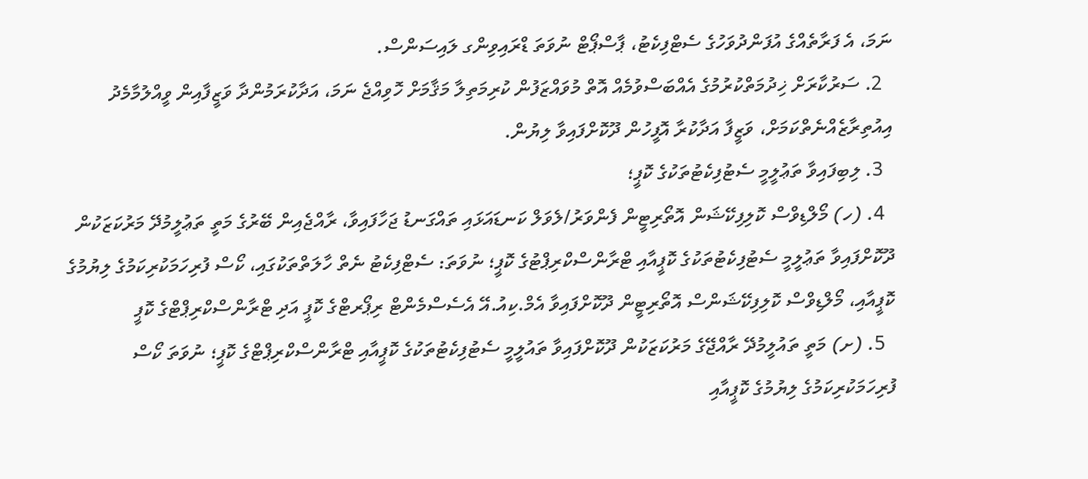ނަމަ، އެ ފަރާތެއްގެ އުފަންދުވަހުގެ ސެޓްފިކެޓު، ޕާސްޕޯޓް ނުވަތަ ޑްރައިވިންގ ލައިސަންސް.
  2. ސަރުކާރަށް ޚިދުމަތްކުރުމުގެ އެއްބަސްވުމެއް އޮތް މުވައްޒަފުން ކުރިމަތިލާ މަޤާމަށް ހޮވިއްޖެ ނަމަ، އަދާކުރަމުންދާ ވަޒީފާއިން ވީއްލުމާމެދު އިއުތިރާޒެއްނެތްކަމަށް، ވަޒީފާ އަދާކުރާ އޮފީހުން ދޫކޮށްފައިވާ ލިޔުން.
  3. ލިބިފައިވާ ތަޢުލީމީ ސެޓުފިކެޓުތަކުގެ ކޮޕީ؛
  4. (ހ) މޯލްޑިވްސް ކޮލިފިކޭޝަން އޮތޯރިޓީން ފެންވަރު/ލެވަލް ކަނޑައަޅައި ތައްގަނޑު ޖަހާފައިވާ، ރާއްޖެއިން ބޭރުގެ މަތީ ތަޢުލީމުދޭ މަރުކަޒަކުން ދޫކޮށްފައިވާ ތަޢުލީމީ ސެޓުފިކެޓުތަކުގެ ކޮޕީއާއި ޓްރާންސްކްރިޕްޓުގެ ކޮޕީ؛ ނުވަތަ: ސެޓްފިކެޓު ނެތް ހާލަތްތަކުގައި، ކޯސް ފުރިހަމަކުރިކަމުގެ ލިޔުމުގެ ކޮޕީއާއި، މޯލްޑިވްސް ކޮލިފިކޭޝަންސް އޮތޯރިޓީން ދޫކޮށްފައިވާ އެމް.ކިއު.އޭ އެސެސްމެންޓް ރިޕޯރޓްގެ ކޮޕީ އަދި ޓްރާންސްކްރިޕްޓްގެ ކޮޕީ
  5. (ށ) މަތީ ތައުލީމުދޭ ރާއްޖޭގެ މަރުކަޒަކުން ދޫކޮށްފައިވާ ތައުލީމީ ސެޓުފިކެޓުތަކުގެ ކޮޕީއާއި ޓްރާންސްކްރިޕްޓްގެ ކޮޕީ؛ ނުވަތަ ކޯސް ފުރިހަމަކުރިކަމުގެ ލިޔުމުގެ ކޮޕީއާއި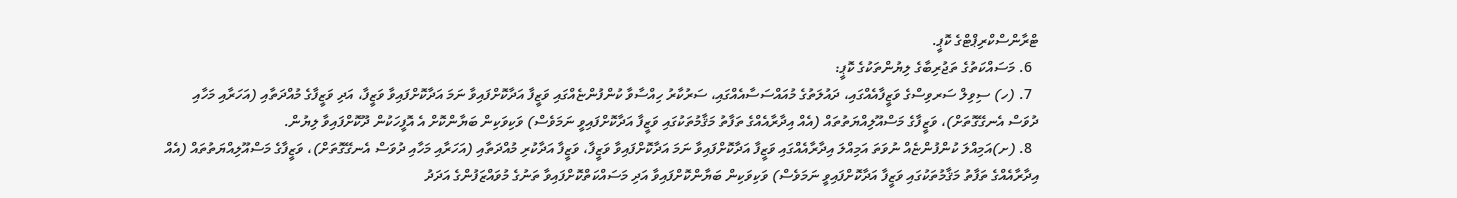ޓްރާންސްކްރިޕްޓްގެ ކޮޕީ.
  6. މަސައްކަތުގެ ތަޖުރިބާގެ ލިޔުންތަކުގެ ކޮޕީ:
  7. (ހ) ސިވިލް ސަރވިސްގެ ވަޒީފާއެއްގައި، ދައުލަތުގެ މުއައްސަސާއެއްގައި، ސަރުކާރު ހިއްސާވާ ކުންފުންޏެއްގައި ވަޒީފާ އަދާކޮށްފައިވާ ނަމަ އަދާކޮށްފައިވާ ވަޒީފާ، އަދި ވަޒީފާގެ މުއްދަތާއި (އަހަރާއި މަހާއި ދުވަސް އެނގޭގޮތަށް)، ވަޒީފާގެ މަސްއޫލިއްޔަތުތައް (އެއް އިދާރާއެއްގެ ތަފާތު މަޤާމުތަކުގައި ވަޒީފާ އަދާކޮށްފައިވީ ނަމަވެސް) ވަކިވަކިން ބަޔާންކޮށް އެ އޮފީހަކުން ދޫކޮށްފައިވާ ލިޔުން.
  8. (ށ)އަމިއްލަ ކުންފުންޏެއް ނުވަތަ އަމިއްލަ އިދާރާއެއްގައި ވަޒީފާ އަދާކޮށްފައިވާ ނަމަ އަދާކޮށްފައިވާ ވަޒީފާ، ވަޒީފާ އަދާކުރި މުއްދަތާއި (އަހަރާއި މަހާއި ދުވަސް އެނގޭގޮތަށް)، ވަޒީފާގެ މަސްއޫލިއްޔަތުތައް (އެއް އިދާރާއެއްގެ ތަފާތު މަޤާމުތަކުގައި ވަޒީފާ އަދާކޮށްފައިވީ ނަމަވެސް) ވަކިވަކިން ބަޔާންކޮށްފައިވާ އަދި މަސައްކަތްކޮށްފައިވާ ތަނުގެ މުވައްޒަފުންގެ އަދަދު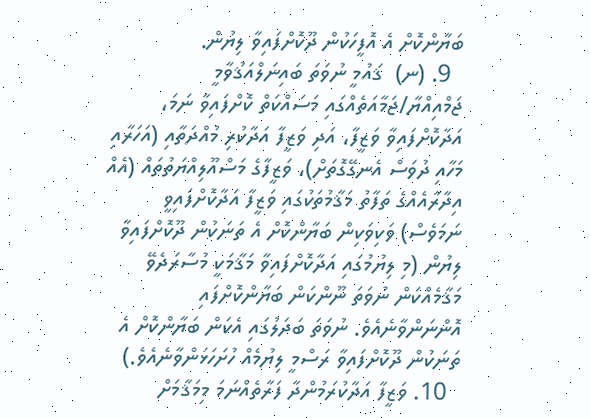ބަޔާންކޮށް އެ އޮފީހަކުން ދޫކޮށްފައިވާ ލިޔުން.
  9. (ނ)  ޤައުމީ ނުވަތަ ބައިނަލްއަޤުވާމީ ޖަމްއިއްޔާ/ޖަމާއަތެއްގައި މަސައްކަތް ކޮށްފައިވާ ނަމަ، އަދާކޮށްފައިވާ ވަޒީފާ، އަދި ވަޒީފާ އަދާކުރި މުއްދަތާއި (އަހަރާއި މަހާއި ދުވަސް އެނގޭގޮތަށް)، ވަޒީފާގެ މަސްއޫލިއްޔަތުތައް (އެއް އިދާރާއެއްގެ ތަފާތު މަޤާމުތަކުގައި ވަޒީފާ އަދާކޮށްފައިވީ ނަމަވެސް) ވަކިވަކިން ބަޔާންކޮށް އެ ތަނަކުން ދޫކޮށްފައިވާ ލިޔުން (މި ލިޔުމުގައި އަދާކޮށްފައިވާ މަޤާމަކީ މުސާރަދެވޭ މަޤާމެއްކަން ނުވަތަ ނޫންކަން ބަޔާންކޮށްފައި އޮންނަންވާނެއެވެ. ނުވަތަ ބަދަލުގައި އެކަން ބަޔާންކޮށް އެ ތަނަކުން ދޫކޮށްފައިވާ ރަސްމީ ލިޔުމެއް ހުށަހަޅަންވާނެއެވެ.)
  10. ވަޒީފާ އަދާކުރަމުންދާ ފަރާތެއްނަމަ މިމަޤާމަށް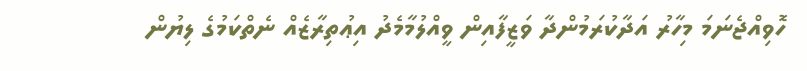ހޮވިއްޖެނަމަ މިހާރު އަދާކުރަމުންދާ ވަޒީފާއިން ވީއްލުމާމެދު އިޢުތިރާޒެއް ނެތްކަމުގެ ލިޔުން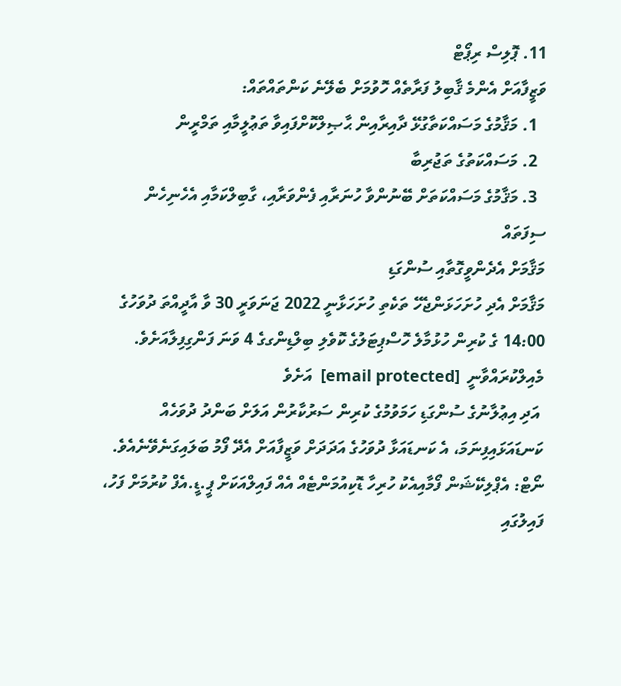11. ޕޮލިސް ރިޕޯޓް
ވަޒީފާއަށް އެންމެ ޤާބިލު ފަރާތެއް ހޮވުމަށް ބެލޭނެ ކަންތައްތައް:
  1. މަޤާމުގެ މަސައްކަތާގުޅޭ ދާއިރާއިން ޙާޞިލްކޮށްފައިވާ ތަޢުލީމާއި ތަމްރީން
  2. މަސައްކަތުގެ ތަޖުރިބާ
  3. މަޤާމުގެ މަސައްކަތަށް ބޭނުންވާ ހުނަރާއި ފެންވަރާއި، ގާބިލްކަމާއި އެހެނިހެން ސިފަތައް
މަޤާމަށް އެދެންވީގޮތާއި ސުންގަޑި
މަޤާމަށް އެދި ހުށަހަޅަންޖެހޭ ތަކެތި ހުށަހަޅާނީ 2022 ޖަނަވަރީ 30 ވާ އާދީއްތަ ދުވަހުގެ 14:00 ގެ ކުރިން ހުޅުމާލެ ހޮސްޕިޓަލުގެ ކޮވެލި ބިލްޑިންގގެ 4 ވަނަ ފަންގިފިލާއަށެވެ. މެއިލްކުރައްވާނީ  [email protected]  އަށެވެ
 އަދި އިޢުލާނުގެ ސުންގަޑި ހަމަވުމުގެ ކުރިން ސަރުކާރުން އަލަށް ބަންދު ދުވަހެއް ކަނޑައަޅައިފިނަމަ، އެ ކަނޑައަޅާ ދުވަހުގެ އަދަދަށް ވަޒީފާއަށް އެދޭ ފޯމު ބަލައިގަނެވޭނެއެވެ.
ނޯޓް: އެޕްލިކޭޝަން ފޯމާއިއެކު ހުރިހާ ޑޮކިއުމަންޓެއް އެއް ފައިލްއަކަށް ޕީ.ޑީ.އެފް ކުރުމަށް ފަހު، ފައިލުގައި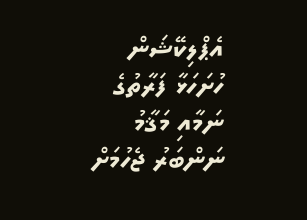އެޕްލިކޭޝަން ހުށަހަޅާ ފަރާތުގެ ނަމާއި މަޤާމު ނަންބަރު ޖެހުމަށް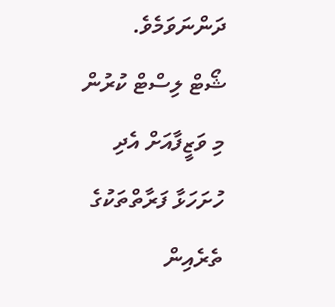ދަންނަވަމެވެ.
ޝޯޓް ލިސްޓް ކުރުން
މި ވަޒީފާއަށް އެދި ހުށަހަޅާ ފަރާތްތަކުގެ ތެރެއިން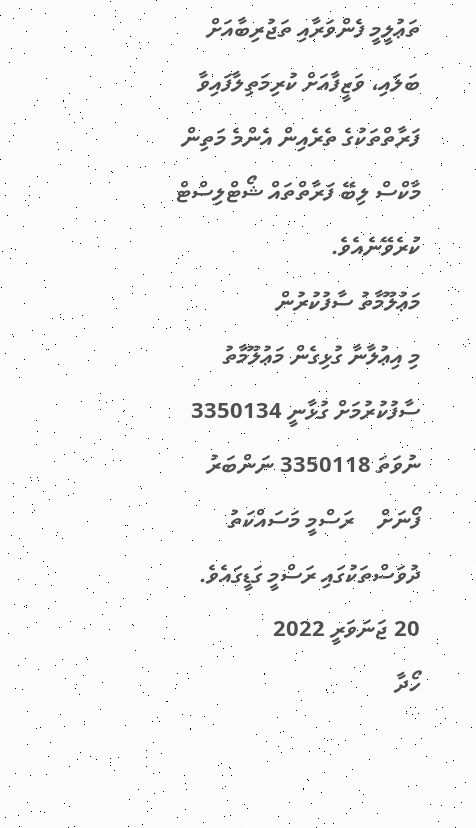ތަޢުލީމީ ފެންވަރާއި ތަޖުރިބާއަށް ބަލައި، ވަޒީފާއަށް ކުރިމަތިލާފައިވާ ފަރާތްތަކުގެ ތެރެއިން އެންމެ މަތިން މާކްސް ލިބޭ ފަރާތްތައް ޝޯޓްލިސްޓް ކުރެވޭނެއެވެ.
މަޢުލޫމާތު ސާފުކުރުން
މި އިޢުލާނާ ގުޅިގެން މަޢުލޫމާތު ސާފުކުރުމަށް ގުޅާނީ 3350134 ނުވަތަ 3350118 ނަންބަރު ފޯނަށް    ރަސްމީ މަސައްކަތު ދުވަސްތަކުގައި ރަސްމީ ގަޑީގައެވެ.
20 ޖަނަވަރީ 2022
ހޯދާ